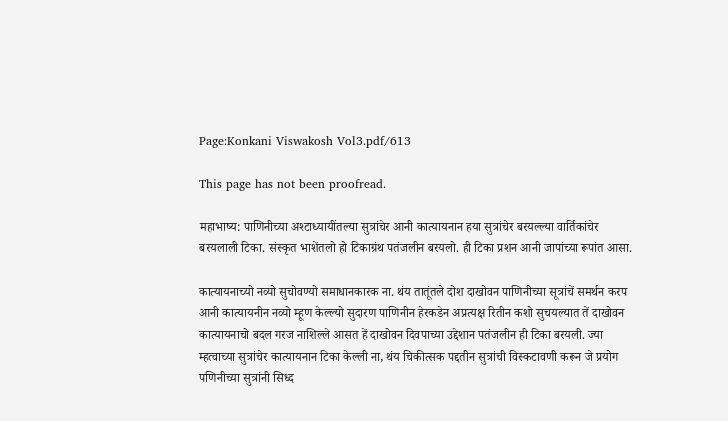Page:Konkani Viswakosh Vol3.pdf/613

This page has not been proofread.

महाभाष्य: पाणिनीच्या अश्टाध्यायींतल्या सुत्रांचेर आनी कात्यायनान हया सुत्रांचेर बरयल्ल्या वार्तिकांचेर बरयलाली टिका. संस्क‌ृत भाशेंतलो हो टिकाग्रंथ पतंजलीन बरयलो. ही टिका प्रशन आनी जापांच्या रूपांत आसा.

कात्यायनाच्यो नव्यो सुचोवण्यो समाधानकारक ना. थंय तातूंतले दोश दाखोवन पाणिनीच्या सूत्रांचें समर्थन करप आनी कात्यायनीन नव्यो म्हूण केल्ल्यो सुदारण पाणिनीन हेरकडेन अप्रत्य‌‍‍क्ष रितीन कशो सुचयल्यात तें दाखोवन कात्यायनाचो बदल गरज नाशिल्ले आसत हें दाखोवन दिवपाच्या उद्देशान पतंजलीन ही टिका बरयली. ज्या म्हत्वाच्या सुत्रांचेर कात्यायनान टिका केल्ली ना, थंय चिकीत्सक पद्दतीन सुत्रांची विस्कटावणी करून जे प्रयोग पणिनीच्या सुत्रांनी सिध्द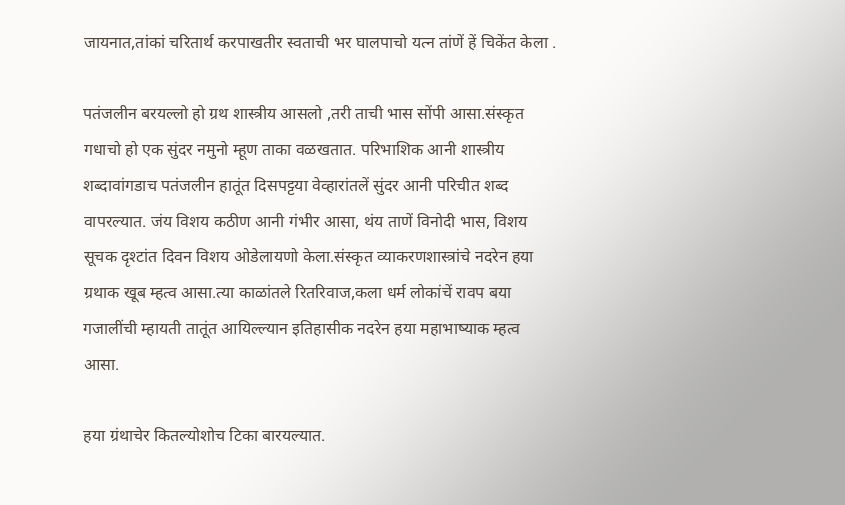जायनात,तांकां चरितार्थ करपाखतीर स्वताची भर घालपाचो यत्न तांणें हें चिकेंत केला .

पतंजलीन बरयल्लो हो ग्रथ शास्त्रीय आसलो ,तरी ताची भास सोंपी आसा.संस्कृत गधाचो हो एक सुंदर नमुनो म्हूण ताका वळखतात. परिभाशिक आनी शास्त्रीय शब्दावांगडाच पतंजलीन हातूंत दिसपट्टया वेव्हारांतलें सुंदर आनी परिचीत शब्द वापरल्यात. जंय विशय कठीण आनी गंभीर आसा, थंय ताणें विनोदी भास, विशय सूचक दृश्टांत दिवन विशय ओडेलायणो केला.संस्कृत व्याकरणशास्त्रांचे नदरेन हया ग्रथाक खूब म्हत्व आसा.त्या काळांतले रितरिवाज,कला धर्म लोकांचें रावप बया गजालींची म्हायती तातूंत आयिल्ल्यान इतिहासीक नदरेन हया महाभाष्याक म्हत्व आसा.

हया ग्रंथाचेर कितल्योशोच टिका बारयल्यात.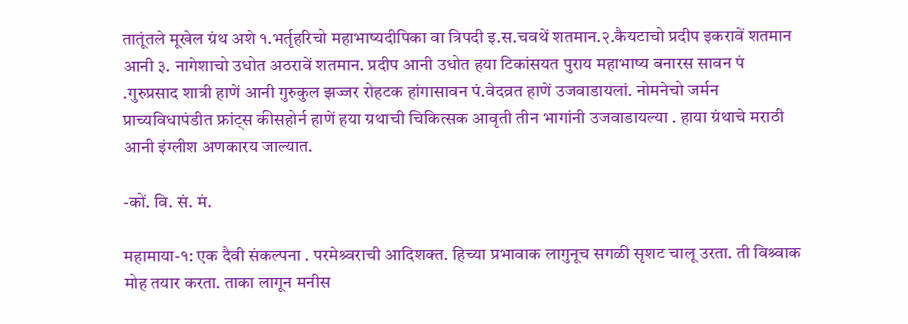तातूंतले मूखेल ग्रंथ अशे ‍१.भर्तृहरिचो महाभाष्यदीपिका वा त्रिपदी ‍इ.स.चवथें शतमान.२.कैयटाचो प्रदीप इकरावें शतमान आनी ३. नागेशाचो उधोत अठरावें शतमान. प्रदीप आनी उधोत हया टिकांसयत पुराय महाभाष्य बनारस सावन पं .गुरुप्रसाद शात्री हाणें आनी गुरुकुल झज्जर रोहटक हांगासावन पं.वेदव्रत हाणें उजवाडायलां. नोमनेचो जर्मन प्राच्यविधापंडीत फ्रांट्स कीसहोर्न हाणें हया ग्रथाची चिकित्सक आवृती तीन भागांनी उजवाडायल्या . हाया ग्रंथाचे मराठी आनी इंग्लीश अणकारय जाल्यात.

-कों. वि. सं. मं.

महामाया-१: एक दैवी संकल्पना . परमे‌‌श्र्वराची आदिशक्त. हिच्या प्रभावाक लागुनूच सगळी सृशट चालू उरता. ती विश्र्वाक मोह तयार करता. ताका लागून मनीस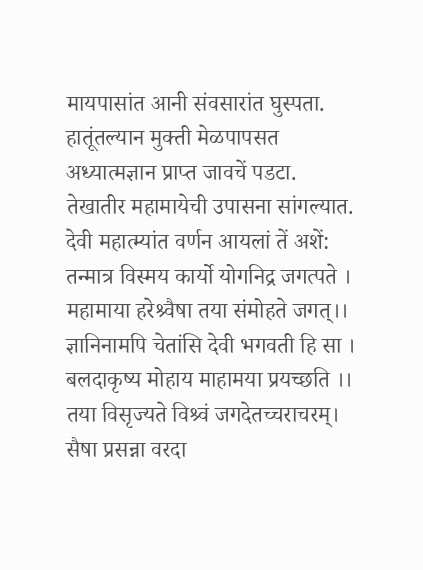मायपासांत आनी संवसारांत घुस्पता. हातूंतल्यान मुक्ती मेळपापसत अध्यात्मज्ञान प्राप्त जावचें पडटा. तेखातीर महामायेची उपासना सांगल्यात. देवी महात्म्यांत वर्णन आयलां तें अशें: तन्मात्र विस्मय कार्यो योगनिद्र जगत्पते । महामाया हरेश्र्वैषा तया संमोहते जगत्।। ज्ञानिनामपि चेतांसि देवी भगवती हि सा । बलदाकृष्य मोहाय माहामया प्रयच्छति ।। तया विसृज्यते विश्र्वं जगदेतच्चराचरम्। सैषा प्रसन्ना वरदा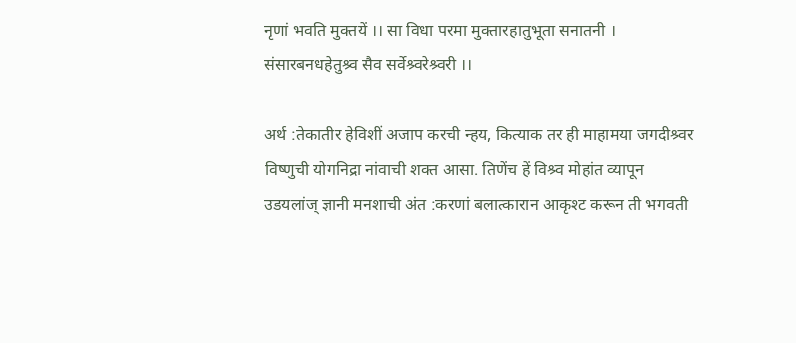नृणां भवति मुक्तयें ।। सा विधा परमा मुक्तारहातुभूता सनातनी । संसारबनधहेतुश्र्व सैव सर्वेश्र्वरेश्र्वरी ।।

अर्थ :तेकातीर हेविशीं अजाप करची न्हय, कित्याक तर ही माहामया जगदीश्र्वर विष्णुची योगनिद्रा नांवाची शक्त आसा. तिणेंच हें विश्र्व मोहांत व्यापून उडयलांज् ज्ञानी मनशाची अंत :करणां बलात्कारान आकृश्ट करून ती भगवती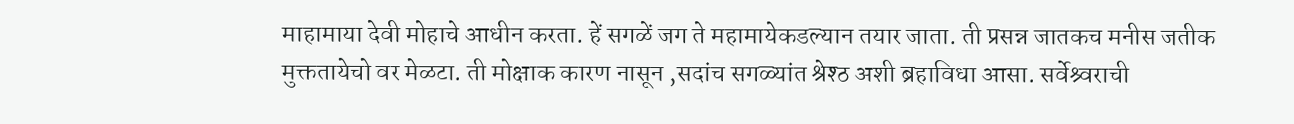माहामाया देवी मोहाचे आधीन करता. हें सगळें जग ते महामायेकडल्यान तयार जाता. ती प्रसन्न जातकच मनीस जतीक मुक्ततायेचो वर मेळटा. ती मोक्षाक कारण नासून ,सदांच सगळ्यांत श्रेश्ठ अशी ब्रहाविधा आसा. सर्वेश्र्वराची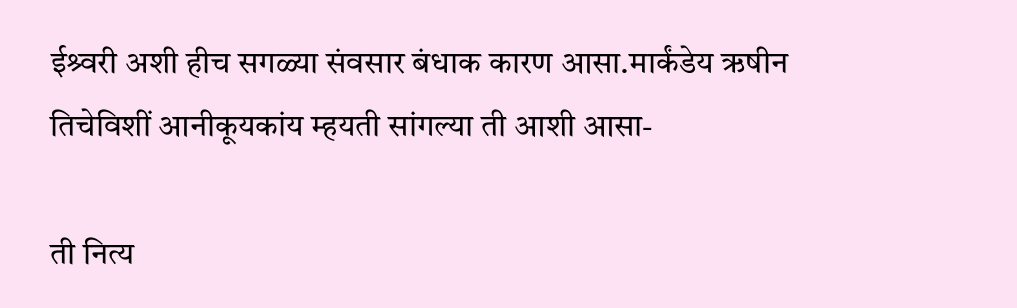ईश्र्वरी अशी हीच सगळ्या संवसार बंधाक कारण आसा.मार्कंडेय ‍‍‍‍‍‍‍‍‍‍‌‌ऋषीन तिचेविशीं आनीकूयकांय म्हयती सांगल्या ती आशी आसा-

ती नित्य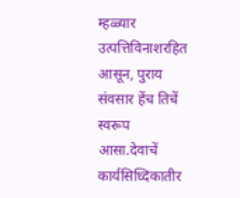म्हळ्यार उत्पत्तिविनाशरहित आसून, पुराय संवसार हेंच तिचें स्वरूप आसा.देवाचें कार्यसिध्दिकातीर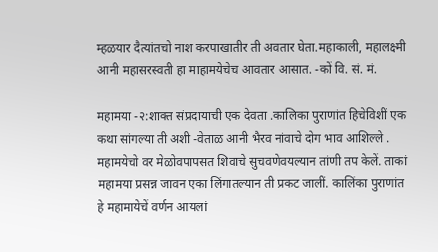म्हळयार दैत्यांतचो नाश करपाखातीर ती अवतार घेता.महाकाली, महालक्ष्मी आनी महासरस्वती हा माहामयेचेच आवतार आसात. -कों वि. सं. मं.

महामया -२:शाक्त संप्रदायाची एक देवता .कालिका पुराणांत हिचेविशीं एक कथा सांगल्या ती अशी -वेताळ आनी भैरव नांवाचे दोग भाव आशिल्ले . महामयेचो वर मेळोवपापसत शिवाचे सुचवणेवयल्यान तांणी तप केलें. ताकां महामया प्रसन्न जावन एका लिंगातल्यान ती प्रकट जालीं. कालिंका पुराणांत हे महामायेचें वर्णन आयलां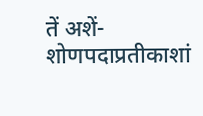तें अशें- शोणपदाप्रतीकाशां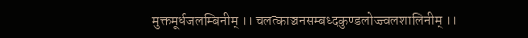मुक्तमूर्धजलम्बिनीम् ।। चलत्काञ्चनसम्बध्दकुण्डलोज्ज्वलशालिनीम् ।।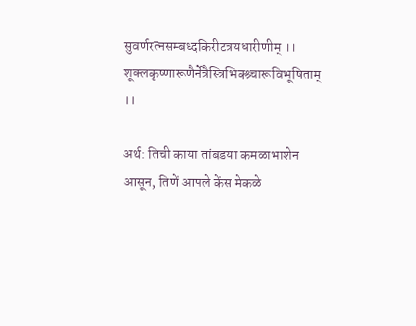सुवर्णरत्नसम्बध्दकिरीटत्रयधारीणीम् ।। शूक्लकृष्णारूणैर्नेत्रैस्त्रिभिक्श्र्चारूविभूषिताम् ।।

अर्थ: तिची काया तांबडया कमळाभाशेन आसून, तिणें आपले केंस मेकळे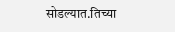सोडल्यात.तिच्या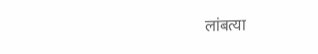लांबत्या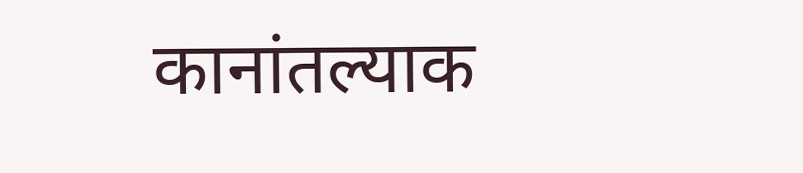कानांतल्याक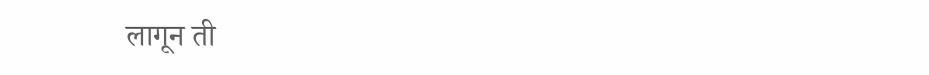लागून ती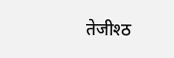तेजीश्ठ